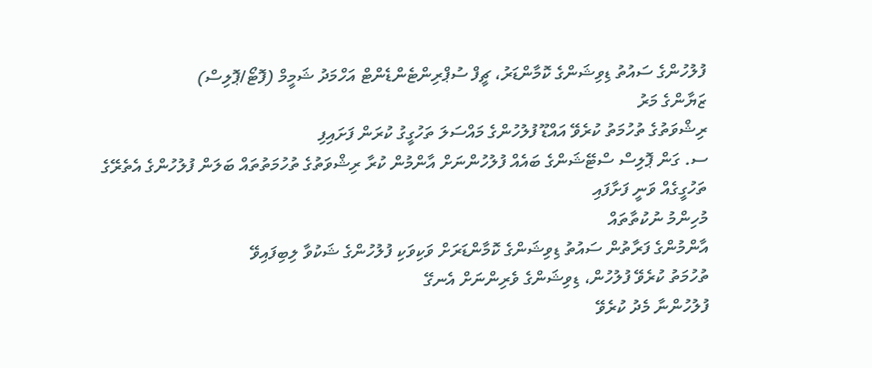ފުލުހުންގެ ސައުތު ޑިވިޝަންގެ ކޮމާންޑަރު، ޗީފް ސުޕްރިންޓެންޑެންޓް އަހްމަދު ޝަމީމް (ފޮޓޯ/ޕޮލިސް)
ޒަޔާންގެ މަރު
ރިޝްވަތުގެ ތުހުމަތު ކުރެވޭ އައްޑޫ ފުލުހުންގެ މައްސަލަ ތަހުގީގު ކުރަން ފަށައިފި
ސ. ގަން ޕޮލިސް ސްޓޭޝަންގެ ބައެއް ފުލުހުންނަށް އާންމުން ކުރާ ރިޝްވަތުގެ ތުހުމަތުތައް ބަލަން ފުލުހުންގެ އެތެރޭގެ ތަހުގީގެއް ވަނީ ފަށާފައި
މުހިންމު ނުކުތާތައް
އާންމުންގެ ފަރާތުން ސައުތު ޑިވިޝަންގެ ކޮމާންޑަރަށް ވަކިވަކި ފުލުހުންގެ ޝަކުވާ ލިބިފައިވޭ
ތުހުމަތު ކުރެވޭ ފުލުހުން، ޑިވިޝަންގެ ވެރިންނަށް އެނގޭ
ފުލުހުންނާ މެދު ކުރެވޭ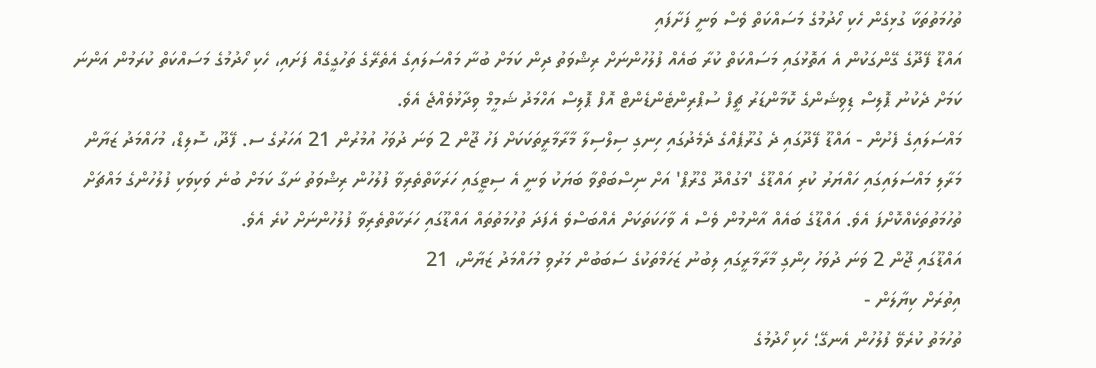ތުހުމަތުތަކާ ގުޅިގެން ހެކި ހޯދުމުގެ މަސައްކަތް ވެސް ވަނީ ފަށާފައި
އައްޑޫ ފޭދޫގެ ގޭންގަކުން އެ އަތޮޅުގައި މަސައްކަތް ކުރާ ބައެއް ފުލުހުންނަށް ރިޝްވަތު ދިން ކަމަށް ބުނާ މައްސަލައިގެ އެތެރޭގެ ތަހުގީގެއް ފަށައި، ހެކި ހޯދުމުގެ މަސައްކަތް ކުރަމުން އަންނަ ކަމަށް ދެކުނު ޕޮލިސް ޑިވިޝަންގެ ކޮމާންޑަރު ޗީފް ސުޕްރިންޓެންޑެންޓް އޮފް ޕޮލިސް އަހްމަދު ޝަމީމް ވިދާޅުވެއްޖެ އެވެ.
މައްސަލައިގެ ފެށުން - އައްޑޫ ފޭދޫގައި ދެ ގުރޫޕެއްގެ ދެމެދުގައި ހިނގި ސިލްސިލާ މާރާމާރީތަކަކަށް ފަހު ޖޫން 2 ވަނަ ދުވަހު އުމުރުން 21 އަހަރުގެ ސ. ފޭދޫ، ސޮލިޑް، މުހައްމަދު ޒަޔާން މަރާލި މައްސަލައިގައި ހައްޔަރު ކުރި އައްޑޫގެ 'މަގުއްދޫ ގްރޫޕް' އަށް ނިސްބަތްވާ ބަޔަކު ވަނީ އެ ސިޓީގައި ހަރަކާތްތެރިވާ ފުލުހުން ރިޝްވަތު ނަގާ ކަމަށް ބުނެ ވަކިވަކި ފުލުހުންގެ މައްޗަށް ތުހުމަތުތަކެއްކޮށްފަ އެވެ. އައްޑޫގެ ބައެއް އާންމުން ވެސް އެ ވާހަކަތަކަށް އެއްބަސްވެ އެފަދަ ތުހުމަތުތައް އައްޑޫގައި ހަރަކާތްތެރިވާ ފުލުހުންނަށް ކުރެ އެވެ.
އައްޑޫގައި ޖޫން 2 ވަނަ ދުވަހު ހިންގި މާރާމާރީގައި ލިބުނު ޒަހަމްތަކުގެ ސަބަބުން މަރުވި މުހައްމަދު ޒަޔާން، 21
އިތުރަށް ކިޔާލަން -
ތުހުމަތު ކުރެވޭ ފުލުހުން އެނގޭ؛ ހެކި ހޯދުމުގެ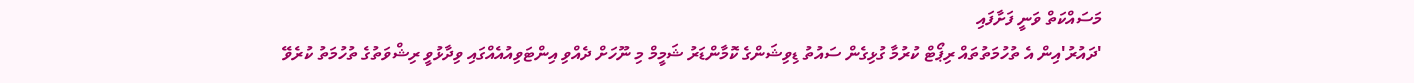މަސައްކަތް ވަނީ ފަށާފައި
'ދައުރު'އިން އެ ތުހުމަތުތައް ރިޕޯޓް ކުރުމާ ގުޅިގެން ސައުތު ޑިވިޝަންގެ ކޮމާންޑަރު ޝަމީމް މި ނޫހަށް ދެއްވި އިންޓަވިއުއެއްގައި ވިދާޅުވީ ރިޝްވަތުގެ ތުހުމަތު ކުރެވޭ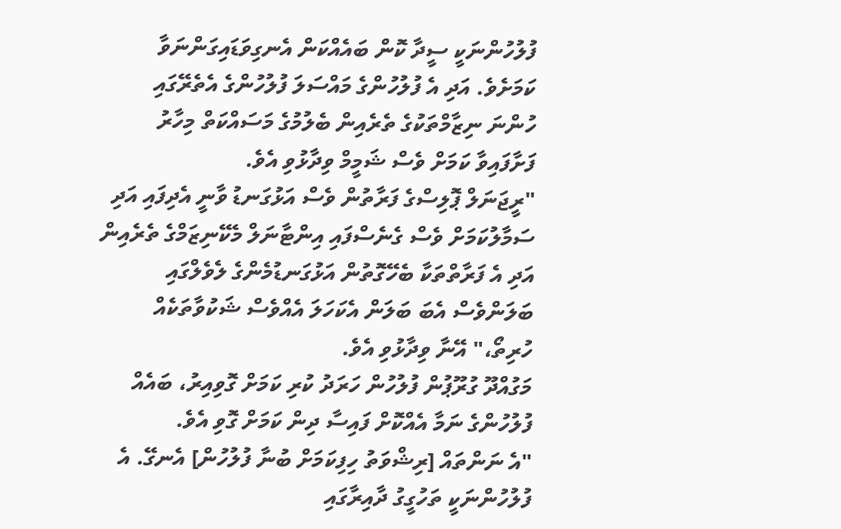ފުލުހުންނަކީ ސީދާ ކޮން ބައެއްކަން އެނގިވަޑައިގަންނަވާ ކަމަށެވެ. އަދި އެ ފުލުހުންގެ މައްސަލަ ފުލުހުންގެ އެތެރޭގައި ހުންނަ ނިޒާމްތަކުގެ ތެރެއިން ބެލުމުގެ މަސައްކަތް މިހާރު ފަށާފައިވާ ކަމަށް ވެސް ޝަމީމް ވިދާޅުވި އެވެ.
"ރީޖަނަލް ޕޮލިސްގެ ފަރާތުން ވެސް އަޅުގަނޑު ވާނީ އެދިފައި އަދި ސަމާލުކަމަށް ވެސް ގެނެސްފައި އިންޓާނަލް މެކޭނިޒަމްގެ ތެރެއިން އަދި އެ ފަރާތްތަކާ ބެހޭގޮތުން އަޅުގަނޑުމެންގެ ލެވެލްގައި ބަލަންވެސް އެބަ ބަލަން އެކަހަލަ އެއްވެސް ޝަކުވާތަކެއް ހުރިތޯ،" އޭނާ ވިދާޅުވި އެވެ.
މަގުއްދޫ ގުރޫޕުން ފުލުހުން ހަރަދު ކުރި ކަމަށް ގޮވިއިރު، ބައެއް ފުލުހުންގެ ނަމާ އެއްކޮށް ފައިސާ ދިން ކަމަށް ގޮވި އެވެ.
"އެ ނަންތައް [ރިޝްވަތު ހިފިކަމަށް ބުނާ ފުލުހުން] އެނގޭ. އެ ފުލުހުންނަކީ ތަހުގީގު ދާއިރާގައި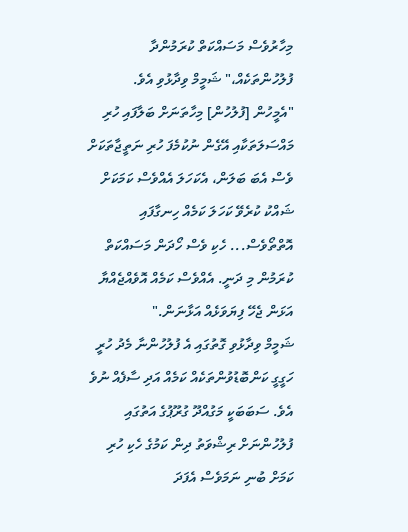މިހާރުވެސް މަސައްކަތް ކުރަމުންދާ ފުލުހުންތަކެއް،" ޝަމީމް ވިދާޅުވި އެވެ.
"އެމީހުން [ފުލުހުން] މިހާތަނަށް ބަލާފައި ހުރި މައްސަލަތަކާއި އޭގެން ނުކުމެފަ ހުރި ނަތީޖާތަކަށް ވެސް އެބަ ބަލަން، އެކަހަލަ އެއްވެސް ކަމަކަށް ޝައްކު ކުރެވޭ ކަހަލަ ކަމެއް ހިނގާފައި އޮތްތޯވެސް... ހެކި ވެސް ހޯދަން މަސައްކަތް ކުރަމުން މި ދަނީ. އެއްވެސް ކަމެއް އޮވެއްޖެއްޔާ އަޅަން ޖެހޭ ފިޔަވަޅެއް އަޅާނަން."
ޝަމީމް ވިދާޅުވި ގޮތުގައި އެ ފުލުހުންނާ މެދު ހުރީ ހަގީގީ ކަންބޮޑުވުންތަކެއް ކަމެއް އަދި ސާފެއް ނުވެ އެވެ. ސަބަބަކީ މަގުއްދޫ ގުރޫޕުގެ އަތުގައި ފުލުހުންނަށް ރިޝްވަތު ދިން ކަމުގެ ހެކި ހުރި ކަމަށް ބުނި ނަމަވެސް އެފަދަ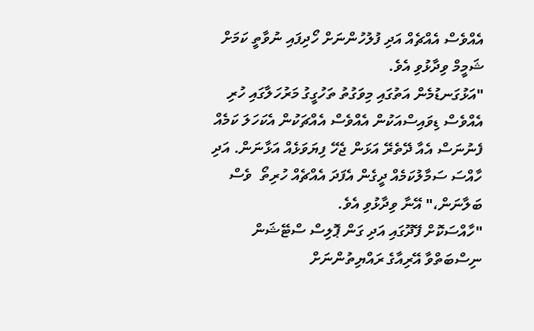އެއްވެސް އެއްޗެއް އަދި ފުލުހުންނަށް ހޯދިފައި ނުވާތީ ކަމަށް ޝަމީމް ވިދާޅުވި އެވެ.
"އަޅުގަނޑުމެން އަތުގައި މިވަގުތު ތަހުގީގު މަރުހަލާގައި ހުރި އެއްވެސް ޑިވައިސްއަކުން އެއްވެސް އެއްޗަކުން އެކަހަލަ ކަމެއް ފެނުނަސް އެއާ ދޭތެރޭ އަޅަން ޖެހޭ ފިޔަވަޅެއް އަޅާނަން. އަދި ހާއްސަ ސަމާލުކަމެއް ދީގެން އެފަދަ އެއްޗެއް ހުރިތޯ  ވެސް ބަލާނަން،" އޭނާ ވިދާޅުވި އެވެ.
"ހާއްސަކޮށް ފޭދޫގައި އަދި ގަން ޕޮލިސް ސްޓޭޝަން ނިސްބަތްވާ އޭރިއާގެ ރައްޔިތުންނަށް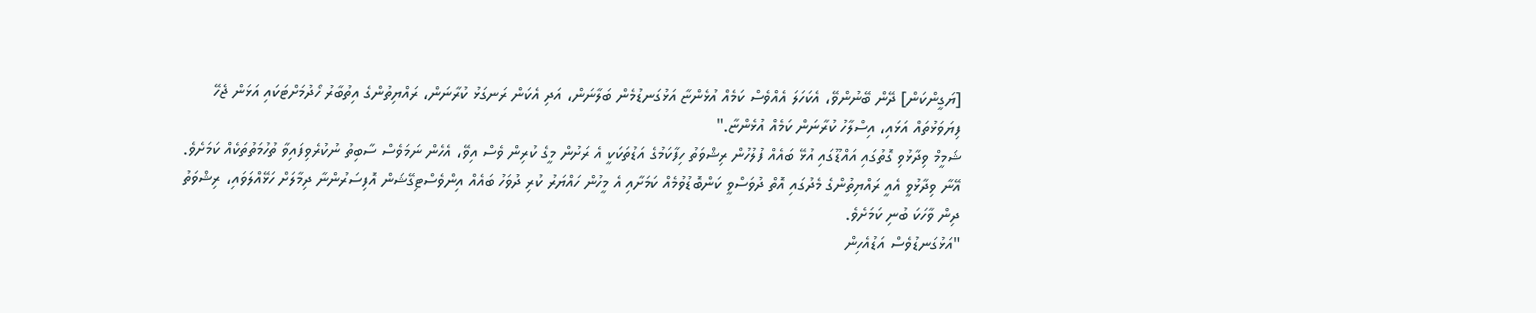[ޔަގީންކަން] ދޭން ބޭނުންވޭ، އެކަހަލަ އެއްވެސް ކަމެއް އުޅެންޏާ އަޅުގަނޑުމެން ބަލާނަން، އަދި އެކަން ރަނގަޅު ކުރާނަން، ރައްޔިތުންގެ އިތުބާރު ހޯދުމަށްޓަކައި އަޅަން ޖެހޭ ފިޔަވަޅުތައް އަޅައި، އިސްލާހު ކުރާނަން ކަމެއް އުޅެންޏާ."
ޝަމީމް ވިދާޅުވި ގޮތުގައި އައްޑޫގައި އުޅޭ ބައެއް ފުލުހުން ރިޝްވަތު ހިފާކަމުގެ އަޑުތަކަކީ އެ ރަށުން މީގެ ކުރިން ވެސް އިވޭ، އެހެން ނަމަވެސް ސާބިތު ނުކުރެވިފައިވާ ތުހުމަތުތަކެއް ކަމަށެވެ.
އޭނާ ވިދާޅުވީ އެއީ ރައްޔިތުންގެ މެދުގައި އޮތް ދުވަސްވީ ކަންބޮޑުވުމެއް ކަމަށާއި އެ މީހުން ހައްޔަރު ކުރި ދުވަހު ބައެއް އިންވެސްޓިގޭޝަން އޮފިސަރުންނާ ދިމާލަށް ހަޅޭއްލަވައި، ރިޝްވަތު ދިން ވާހަކަ ބުނި ކަމަށެވެ.
"އަޅުގަނޑުވެސް އަޑުއެހިން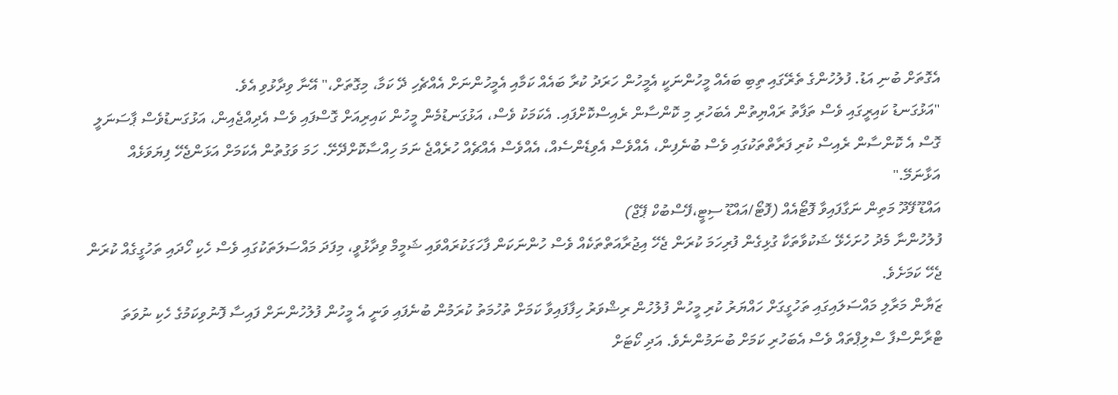އެގޮތަށް ބުނި އަޑު. ފުލުހުންގެ ތެރޭގައި ތިބި ބައެއް މީހުންނަކީ އެމީހުން ހަރަދު ކުރާ ބައެއް ކަމާއި އެމީހުންނަށް އެއްޗެހި ދޭ ކަމާ، މިގޮތަށް،" އޭނާ ވިދާޅުވި އެވެ.
"އަޅުގަނޑު ކައިރީގައި ވެސް ތަފާތު ރައްޔިތުން އެބަހުރި މި ކޮންސާން ރެއިސްކޮށްފައި. އެކަމަކު ވެސް، އަޅުގަނޑުމެން މީހުން ކައިރިއަށް ގޮސްފައި ވެސް އެދިއްޖެއިން، އަޅުގަނޑުވެސް ޕާސަނަލީ ގޮސް އެ ކޮންސާން ރެއިސް ކުރި ފަރާތްތަކުގައި ވެސް ބުނެފިން، އެއްވެސް އެވިޑެންސެއް، އެއްވެސް އެއްޗެއް ހުރެއްޖެ ނަމަ ހިއްސާކޮށްދޭށޭ. ހަމަ ވަގުތުން އެކަމަށް އަޅަންޖެހޭ ފިޔަވަޅެއް އަޅާނަމޭ."
އައްޑޫ ފޭދޫ މަތިން ނަގާފައިވާ ފޮޓޯއެއް (ފޮޓޯ/އައްޑޫ ސިޓީ،ފޭސްބުކް ޕޭޖް)
ފުލުހުންނާ މެދު ހުށަހެޅޭ ޝަކުވާތަކާ ގުޅިގެން ފުރިހަމަ ކުރަން ޖެހޭ އިޖުރާއަތްތަކެއް ވެސް ހުންނަކަން ފާހަގަކުރައްވައި ޝަމީމް ވިދާޅުވީ، މިފަދަ މައްސަލަތަކުގައި ވެސް ހެކި ހޯދައި ތަހުގީގެއް ކުރަން ޖެހޭ ކަމަށެވެ.
ޒަޔާން މަރާލި މައްސަލައިގައި ތަހުގީގަށް ހައްޔަރު ކުރި މީހުން ފުލުހުން ރިޝްވަރު ހިފާފައިވާ ކަމަށް ތުހުމަތު ކުރަމުން ބުނެފައި ވަނީ އެ މީހުން ފުލުހުންނަށް ފައިސާ ފޮނުވިކަމުގެ ހެކި ނުވަތަ ޓްރާންސްފާ ސްލިޕްތައް ވެސް އެބަހުރި ކަމަށް ބުނަމުންނެވެ. އަދި ކޯޓަށް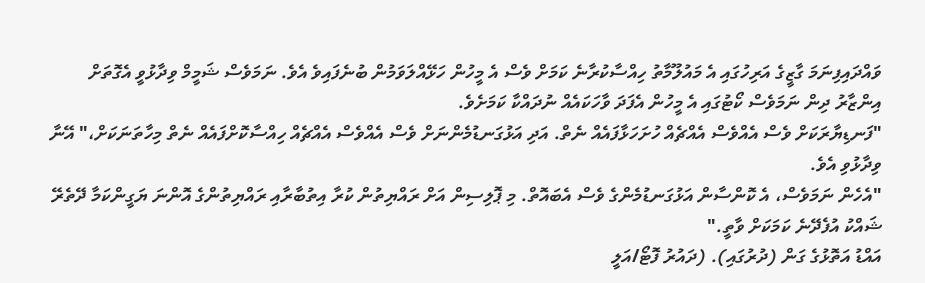ވައްދައިފިނަމަ ގާޒީގެ އަރިހުގައި އެ މައުލޫމާތު ހިއްސާކުރާނެ ކަމަށް ވެސް އެ މީހުން ހަޅޭއްލަވަމުން ބުނެފައިވެ އެވެ. ނަމަވެސް ޝަމީމް ވިދާޅުވީ އެގޮތަށް އިންޒާރު ދިން ނަމަވެސް ކޯޓުގައި އެ މީހުން އެފަދަ ވާހަކައެއް ނުދައްކާ ކަމަށެވެ.
"ފަނޑިޔާރަކަށް ވެސް އެއްވެސް އެއްޗެއް ހުށަހަޅާފައެއް ނެތް. އަދި އަޅުގަނޑުމެންނަށް ވެސް އެއްވެސް އެއްޗެއް ހިއްސާކޮށްފައެއް ނެތް މިހާތަނަކަށް،" އޭނާ ވިދާޅުވި އެވެ.
"އެހެން ނަމަވެސް، އެ ކޮންސާން އަޅުގަނޑުމެންގެ ވެސް އެބައޮތް. މި ޕޮލިސިން އަށް ރައްޔިތުން ކުރާ އިތުބާރާއި ރައްޔިތުންގެ އޮންނަ ޔަގީންކަމާ ދޭތެރޭ ޝައްކު އުފެދޭނެ ކަމަކަށް ވާތީ."
އައްޑު އަތޮޅުގެ ގަން (ދުރުގައި). (ދައުރު ފޮޓޯ/އަލީ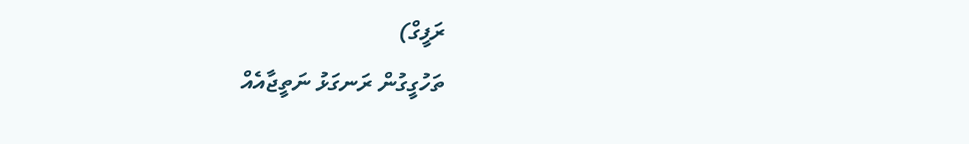ރަފީގް)
ތަހުގީގުން ރަނގަޅު ނަތީޖާއެއް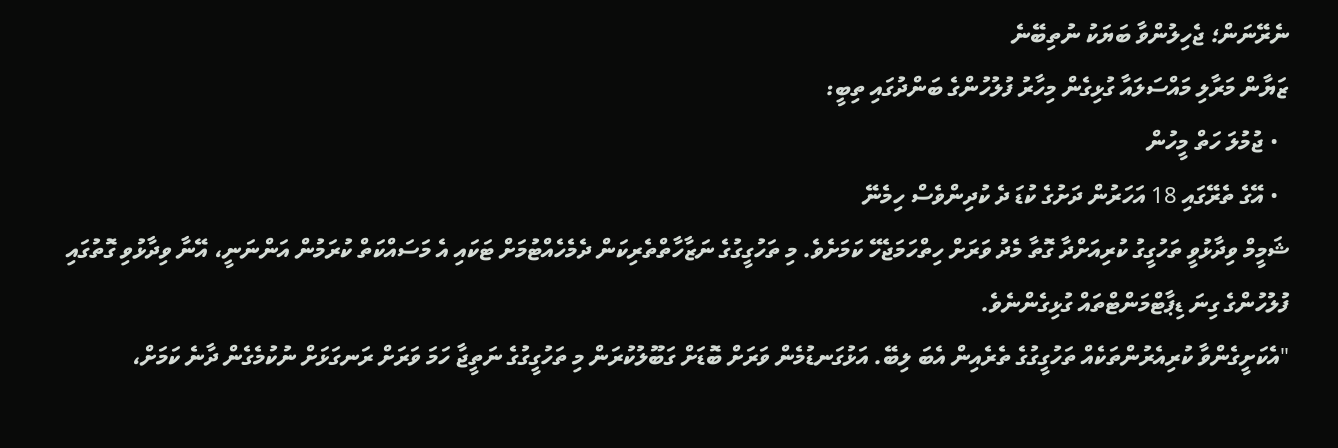ނެރޭނަން؛ ޖެހިލުންވާ ބަޔަކު ނުތިބޭނެ
ޒަޔާން މަރާލި މައްސަލައާ ގުޅިގެން މިހާރު ފުލުހުންގެ ބަންދުގައި ތިބީ:
  • ޖުމުލަ ހަތް މީހުން
  • އޭގެ ތެރޭގައި 18 އަހަރުން ދަށުގެ ކުޑަ ދެ ކުދިންވެސް ހިމެނޭ
ޝަމީމް ވިދާޅުވީ ތަހުގީގު ކުރިއަށްދާ ގޮތާ މެދު ވަރަށް ހިތްހަމަޖެހޭ ކަމަށެވެ. މި ތަހުގީގުގެ ނަޒާހާތްތެރިކަން ދެމެހެއްޓުމަށް ޓަކައި އެ މަސައްކަތް ކުރަމުން އަންނަނީ، އޭނާ ވިދާޅުވި ގޮތުގައި ފުލުހުންގެ ގިނަ ޑިޕާޓްމަންޓްތައް ގުޅިގެންނެވެ.
"އެކަށީގެންވާ ކުރިއެރުންތަކެއް ތަހުގީގުގެ ތެރެއިން އެބަ ލިބޭ. އަޅުގަނޑުމެން ވަރަށް ބޮޑަށް ގަބޫލުކުރަން މި ތަހުގީގުގެ ނަތީޖާ ހަމަ ވަރަށް ރަނގަޅަށް ނުކުމެގެން ދާނެ ކަމަށް،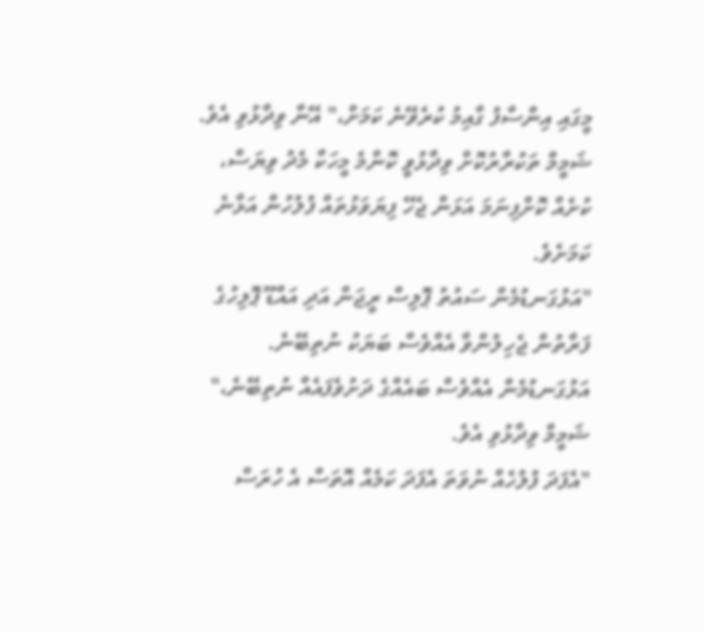މީގައި އިންސާފު ގާއިމު ކުރެވޭނެ ކަމަށް،" އޭނާ ވިދާޅުވި އެވެ.
ޝަމީމް ތަކުރާރުކޮށް ވިދާޅުވީ ކޮންމެ މީހަކާ މެދު ވިޔަސް، ކުށެއް ކޮށްފިނަމަ އަޅަން ޖެހޭ ފިޔަވަޅުތައް ފުލުހުން އަޅާނެ ކަމަށެވެ.
"އަޅުގަނޑުމެން ސައުތު ޕޮލިސް ރީޖަން އަދި އައްޑޫ ޕޮލިހުގެ ފަރާތުން ޖެހިލުންވާ އެއްވެސް ބަޔަކު ނުތިބޭނެ. އަޅުގަނޑުމެން އެއްވެސް ބައެއްގެ ދަށުވެފައެއް ނުތިބޭނެ،" ޝަމީމް ވިދާޅުވި އެވެ.
"އެފަދަ ފުލުހެއް ނުވަތަ އެފަދަ ކަމެއް އޮތަސް އެ ހުރަސް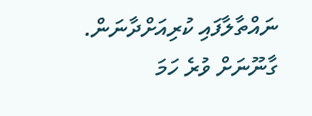ނައްތާލާފައި ކުރިއަށްދާނަން. ގާނޫނަށް ވުރެ ހަމަ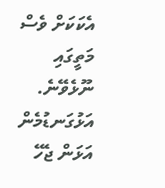އެކަކަށް ވެސް މަތީގައި ނޫޅެވޭނެ. އަޅުގަނޑުމެން އަޅަން ޖެހޭ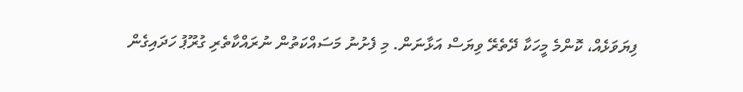ފިޔަވަޅެއް، ކޮންމެ މީހަކާ ދޭތެރޭ ވިޔަސް އަޅާނަން. މި ފެށުނު މަސައްކަތުން ނުރައްކާތެރި ގުރޫޕު ހަދައިގެން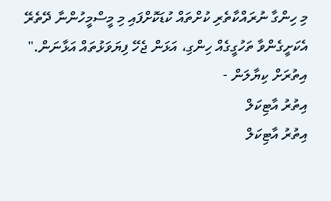މި ހިންގާ ނުރައްކާތެރި ކުށްތައް ކުޑަކޮށްފައި މި މީސްމީހުންނާ ދޭތެރޭ އެކަށީގެންވާ ތަހުގީގެއް ހިންގި، އަޅަން ޖެހޭ ފިޔަވަޅުތައް އަޅާނަން."
އިތުރަށް ކިޔާލަން -
އިތުރު އާޓިކަލް
އިތުރު އާޓިކަލް